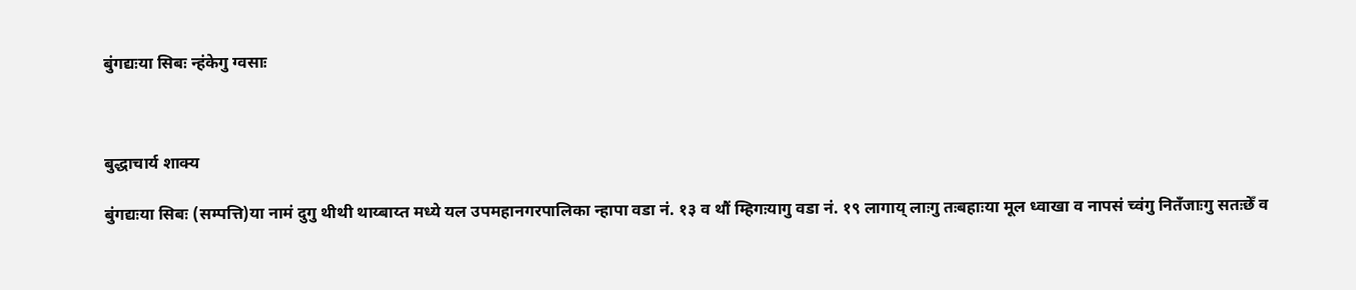बुंगद्यःया सिबः न्हंकेगु ग्वसाः



बुद्धाचार्य शाक्य

बुंगद्यःया सिबः (सम्पत्ति)या नामं दुगु थीथी थाय्बाय्त मध्ये यल उपमहानगरपालिका न्हापा वडा नं. १३ व थौं म्हिगःयागु वडा नं. १९ लागाय् लाःगु तःबहाःया मूल ध्वाखा व नापसं च्वंगु नितँजाःगु सतःछेँ व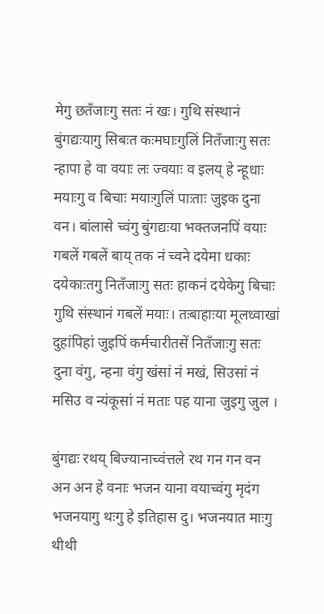मेगु छतँजाःगु सतः नं खः। गुथि संस्थानं बुंगद्यःयागु सिबःत कःमघाःगुलिं नितँजाःगु सतः न्हापा हे वा वयाः लः ज्वयाः व इलय् हे न्हूधाः मयाःगु व बिचाः मयाःगुलिं पाःताः जुइक दुना वन। बांलासे च्वंगु बुंगद्यःया भक्तजनपिं वयाः गबलें गबलें बाय् तक नं च्वने दयेमा धकाः दयेकाःतगु नितँजाःगु सतः हाकनं दयेकेगु बिचाः गुथि संस्थानं गबलें मयाः। तःबाहाःया मूलध्वाखां दुहांपिहां जुइपिं कर्मचारीतसें नितँजाःगु सतः दुना वंगु, न्हना वंगु खंसां नं मखं, सिउसां नं मसिउ व न्यंकूसां नं मताः पह याना जुइगु जुल ।

बुंगद्यः रथय् बिज्यानाच्वंत्तले रथ गन गन वन अन अन हे वनाः भजन याना वयाच्वंगु मृदंग भजनयागु थःगु हे इतिहास दु। भजनयात माःगु थीथी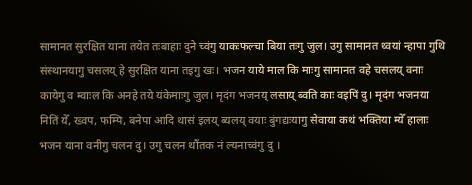सामानत सुरक्षित याना तयेत तःबाहाः दुने च्वंगु याकःफल्चा बिया तःगु जुल। उगु सामानत थ्वयां न्हापा गुथि संस्थानयागु चसलय् हे सुरक्षित याना तइगु खः। भजन याये माल कि माःगु सामानत वहे चसलय् वनाः कायेगु व म्वाःल कि अनहे तये यंकेमाःगु जुल। मृदंग भजनय् लसाय् ब्वति काः वइपिं दु। मृदंग भजनया नितिं येँ, ख्वप, फम्पि, बनेपा आदि थासं इलय् ब्यलय् वयाः बुंगद्यःयागु सेवाया कथं भक्तिया म्येँ हालाः भजन याना वनीगु चलन दु। उगु चलन थौंतक नं ल्यनाच्वंगु दु ।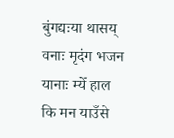बुंगद्यःया थासय् वनाः मृदंग भजन यानाः म्येँ हाल कि मन याउँसे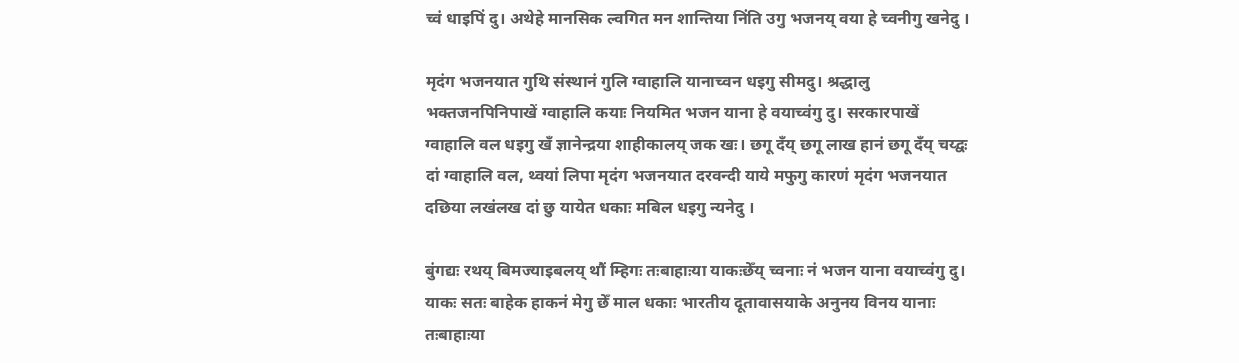च्वं धाइपिं दु। अथेहे मानसिक ल्वगित मन शान्तिया निंति उगु भजनय् वया हे च्वनीगु खनेदु ।

मृदंग भजनयात गुथि संस्थानं गुलि ग्वाहालि यानाच्वन धइगु सीमदु। श्रद्धालु भक्तजनपिनिपाखें ग्वाहालि कयाः नियमित भजन याना हे वयाच्वंगु दु। सरकारपाखें ग्वाहालि वल धइगु खँ ज्ञानेन्द्रया शाहीकालय् जक खः। छगू दँय् छगू लाख हानं छगू दँय् चय्द्वः दां ग्वाहालि वल, थ्वयां लिपा मृदंग भजनयात दरवन्दी याये मफुगु कारणं मृदंग भजनयात दछिया लखंलख दां छु यायेत धकाः मबिल धइगु न्यनेदु ।

बुंगद्यः रथय् बिमज्याइबलय् थौं म्हिगः तःबाहाःया याकःछेँय् च्वनाः नं भजन याना वयाच्वंगु दु। याकः सतः बाहेक हाकनं मेगु छेँ माल धकाः भारतीय दूतावासयाके अनुनय विनय यानाः तःबाहाःया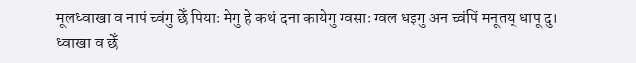मूलध्वाखा व नापं च्वंगु छेँ पियाः मेगु हे कथं दना कायेगु ग्वसाः ग्वल धइगु अन च्वंपिं मनूतय् धापू दु। ध्वाखा व छेँ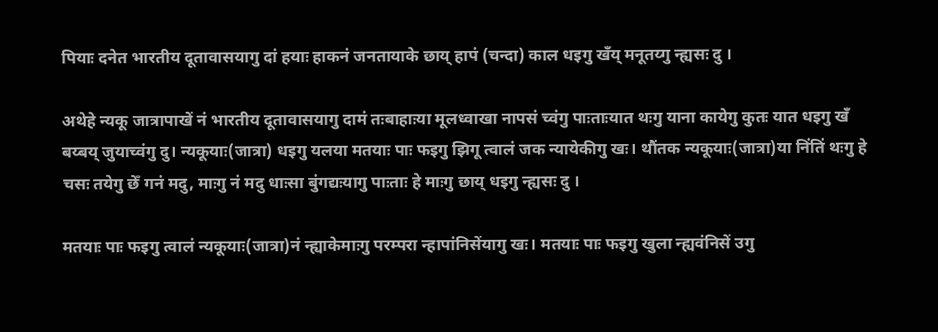पियाः दनेत भारतीय दूतावासयागु दां हयाः हाकनं जनतायाके छाय् हापं (चन्दा) काल धइगु खँय् मनूतय्गु न्ह्यसः दु ।

अथेहे न्यकू जात्रापाखें नं भारतीय दूतावासयागु दामं तःबाहाःया मूलध्वाखा नापसं च्वंगु पाःताःयात थःगु याना कायेगु कुतः यात धइगु खँ बय्बय् जुयाच्वंगु दु। न्यकूयाः(जात्रा) धइगु यलया मतयाः पाः फइगु झिगू त्वालं जक न्यायेकीगु खः। थौंतक न्यकूयाः(जात्रा)या निंतिं थःगु हे चसः तयेगु छेँ गनं मदु, माःगु नं मदु धाःसा बुंगद्यःयागु पाःताः हे माःगु छाय् धइगु न्ह्यसः दु ।

मतयाः पाः फइगु त्वालं न्यकूयाः(जात्रा)नं न्ह्याकेमाःगु परम्परा न्हापांनिसेंयागु खः। मतयाः पाः फइगु खुला न्ह्यवंनिसें उगु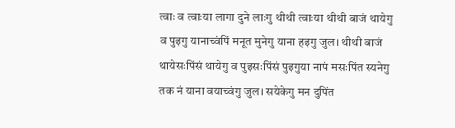त्वाः व त्वाःया लागा दुने लाःगु थीथी त्वाःया थीथी बाजं थायेगु व पुइगु यानाच्वंपिं मनूत मुनेगु याना हइगु जुल। थीथी बाजं थायेसःपिंसं थायेगु व पुइसःपिंसं पुइगुया नापं मसःपिंत स्यनेगु तक नं याना वयाच्वंगु जुल। सयेकेगु मन दुपिंत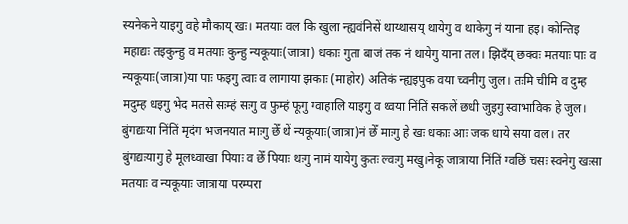स्यनेकने याइगु वहे मौकाय् खः। मतयाः वल कि खुला न्ह्यवंनिसें थाय्थासय् थायेगु व थाकेगु नं याना हइ। कोन्तिइ महाद्यः तइकुन्हु व मतयाः कुन्हु न्यकूयाः(जात्रा) धकाः गुता बाजं तक नं थायेगु याना तल। झिदँय् छक्वः मतयाः पाः व न्यकूयाः(जात्रा)या पाः फइगु त्वाः व लागाया झकाः (माहोर) अतिकं न्ह्यइपुक वया च्वनीगु जुल। तःमि चीमि व दुम्ह मदुम्ह धइगु भेद मतसे सःम्हं सःगु व फुम्हं फूगु ग्वाहालि याइगु व थ्वया निंतिं सकलें छधी जुइगु स्वाभाविक हे जुल।
बुंगद्यःया निंतिं मृदंग भजनयात माःगु छेँ थें न्यकूयाः(जात्रा)नं छेँ माःगु हे खः धकाः आः जक धाये सया वल। तर बुंगद्यःयागु हे मूलध्वाखा पियाः व छेँ पियाः थःगु नामं यायेगु कुतः ल्वःगु मखु।नेकू जात्राया निंतिं ग्वछिं चसः स्वनेगु खःसा मतयाः व न्यकूयाः जात्राया परम्परा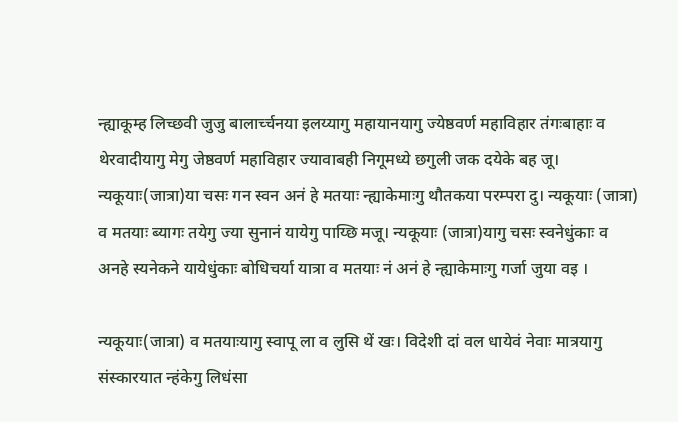न्ह्याकूम्ह लिच्छवी जुजु बालार्च्चनया इलय्यागु महायानयागु ज्येष्ठवर्ण महाविहार तंगःबाहाः व थेरवादीयागु मेगु जेष्ठवर्ण महाविहार ज्यावाबही निगूमध्ये छगुली जक दयेके बह जू। न्यकूयाः(जात्रा)या चसः गन स्वन अनं हे मतयाः न्ह्याकेमाःगु थौतकया परम्परा दु। न्यकूयाः (जात्रा) व मतयाः ब्यागः तयेगु ज्या सुनानं यायेगु पाय्छि मजू। न्यकूयाः (जात्रा)यागु चसः स्वनेधुंकाः व अनहे स्यनेकने यायेधुंकाः बोधिचर्या यात्रा व मतयाः नं अनं हे न्ह्याकेमाःगु गर्जा जुया वइ ।

न्यकूयाः(जात्रा) व मतयाःयागु स्वापू ला व लुसि थें खः। विदेशी दां वल धायेवं नेवाः मात्रयागु संस्कारयात न्हंकेगु लिधंसा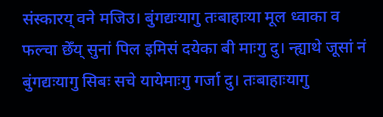संस्कारय् वने मजिउ। बुंगद्यःयागु तःबाहाःया मूल ध्वाका व फल्चा छेँय् सुनां पिल इमिसं दयेका बी माःगु दु। न्ह्याथे जूसां नं बुंगद्यःयागु सिबः सचे यायेमाःगु गर्जा दु। तःबाहाःयागु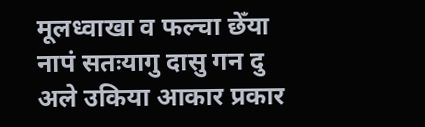मूलध्वाखा व फल्चा छेँया नापं सतःयागु दासु गन दु अले उकिया आकार प्रकार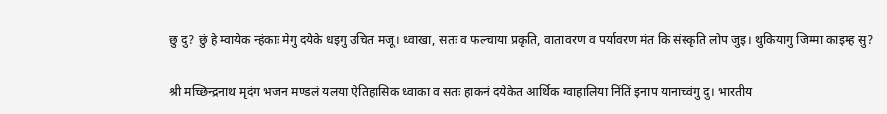छु दु? छुं हे म्वायेक न्हंकाः मेगु दयेके धइगु उचित मजू। ध्वाखा, सतः व फल्चाया प्रकृति, वातावरण व पर्यावरण मंत कि संस्कृति लोप जुइ। थुकियागु जिम्मा काइम्ह सु?

श्री मच्छिन्द्रनाथ मृदंग भजन मण्डलं यलया ऐतिहासिक ध्वाका व सतः हाकनं दयेकेत आर्थिक ग्वाहालिया निंतिं इनाप यानाच्वंगु दु। भारतीय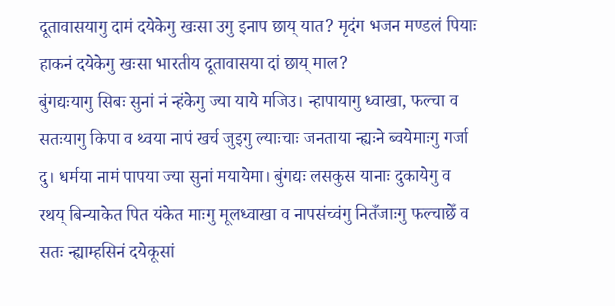दूतावासयागु दामं दयेकेगु खःसा उगु इनाप छाय् यात? मृदंग भजन मण्डलं पियाः हाकनं दयेकेगु खःसा भारतीय दूतावासया दां छाय् माल?
बुंगद्यःयागु सिबः सुनां नं न्हंकेगु ज्या याये मजिउ। न्हापायागु ध्वाखा, फल्चा व सतःयागु किपा व थ्वया नापं खर्च जुइगु ल्याःचाः जनताया न्ह्यःने ब्वयेमाःगु गर्जा दु। धर्मया नामं पापया ज्या सुनां मयायेमा। बुंगद्यः लसकुस यानाः दुकायेगु व रथय् बिन्याकेत पित यंकेत माःगु मूलध्वाखा व नापसंच्वंगु नितँजाःगु फल्चाछेँ व सतः न्ह्याम्हसिनं दयेकूसां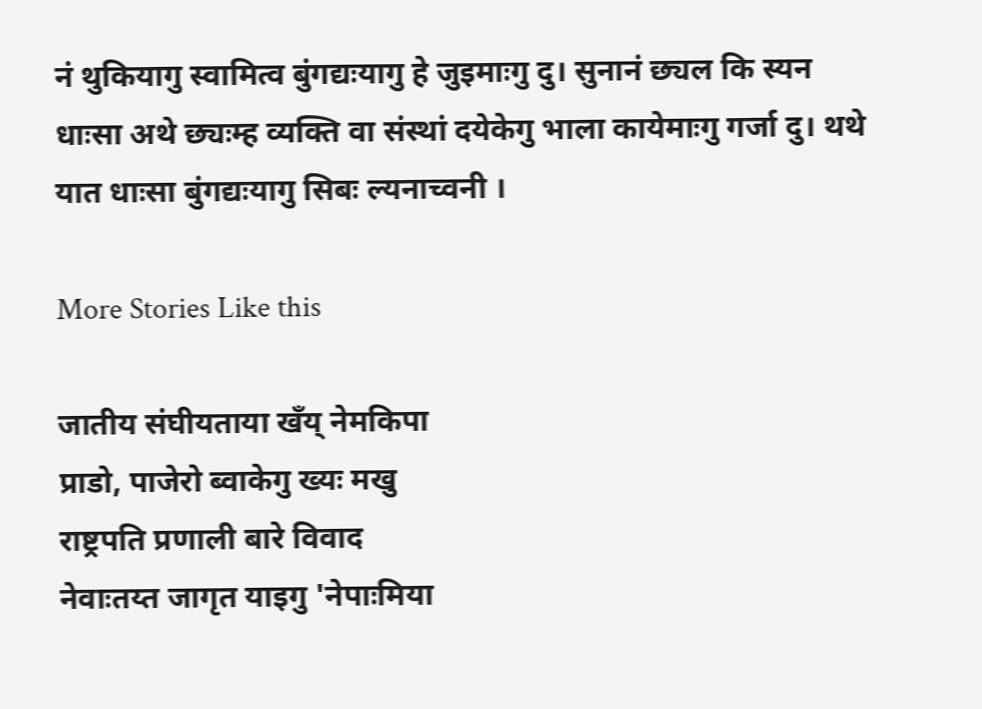नं थुकियागु स्वामित्व बुंगद्यःयागु हे जुइमाःगु दु। सुनानं छ्यल कि स्यन धाःसा अथे छ्यःम्ह व्यक्ति वा संस्थां दयेकेगु भाला कायेमाःगु गर्जा दु। थथे यात धाःसा बुंगद्यःयागु सिबः ल्यनाच्वनी ।

More Stories Like this

जातीय संघीयताया खँय् नेमकिपा
प्राडो, पाजेरो ब्वाकेगु ख्यः मखु
राष्ट्रपति प्रणाली बारे विवाद
नेवाःतय्त जागृत याइगु 'नेपाःमिया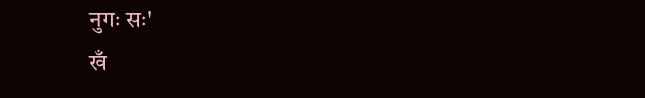नुगः सः'
खँ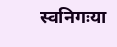स्वनिगःया